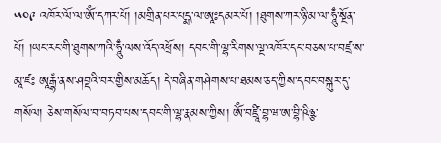༥༠༩ འཁོར་ལོ་ལ་ༀ་དཀར་པོ། །མགྲིན་པར་པདྨ་ལ་ཨཱཿདམར་པོ། །ཐུགས་ཀར་ཉི་མ་ལ་ཧཱུྃ་སྔོན་པོ། །ཡང་རང་གི་ཐུགས་ཀའི་ཧཱུྃ་ལས་འོད་འཕྲོས། དབང་གི་ལྷ་རིགས་ལྔ་འཁོར་དང་བཅས་པ་བཛྲ་ས་མཱ་ཛཿ ཨཱརྒྷཾ་ནས་ཤབྡའི་བར་གྱིས་མཆོད། དེ་བཞིན་གཤེགས་པ་ཐམས་ཅད་ཀྱིས་དབང་བསྐུར་དུ་གསོལ། ཅེས་གསོལ་བ་བཏབ་པས་དབང་གི་ལྷ་རྣམས་ཀྱིས། ༀ་བཛྲཱི་བྷ་ཝ་ཨ་བྷི་ཥིཉྩ་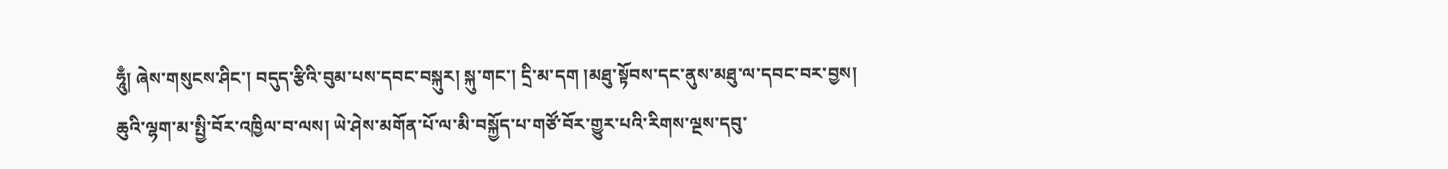ཧཱུྃ། ཞེས་གསུངས་ཤིང་། བདུད་རྩིའི་བུམ་པས་དབང་བསྐུར། སྐུ་གང་། དྲི་མ་དག །མཐུ་སྟོབས་དང་ནུས་མཐུ་ལ་དབང་བར་བྱས། ཆུའི་ལྷག་མ་སྤྱི་བོར་འཁྱིལ་བ་ལས། ཡེ་ཤེས་མགོན་པོ་ལ་མི་བསྐྱོད་པ་གཙོ་བོར་གྱུར་པའི་རིགས་ལྔས་དབུ་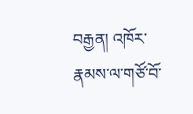བརྒྱན། འཁོར་རྣམས་ལ་གཙོ་བོ་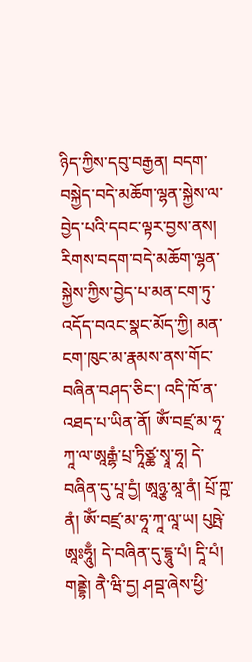ཉིད་ཀྱིས་དབུ་བརྒྱན། བདག་བསྐྱེད་བདེ་མཆོག་ལྷན་སྐྱེས་ལ་བྱེད་པའི་དབང་ལྟར་བྱས་ནས། རིགས་བདག་བདེ་མཆོག་ལྷན་སྐྱེས་ཀྱིས་བྱེད་པ་མན་ངག་ཏུ་འདོད་བའང་སྣང་མོད་ཀྱི། མན་ངག་ཁུང་མ་རྣམས་ནས་གོང་བཞིན་བཤད་ཅིང་། འདི་ཁོ་ན་འཐད་པ་ཡིན་ནོ། ༀ་བཛྲ་མ་ཧཱ་ཀཱ་ལ་ཨཱརྒྷཾ་པྲ་ཏཱིཙྪ་སྭཱ་ཧཱ། དེ་བཞིན་དུ་པཱ་དྱཾ། ཨཱཉྩ་མཱ་ནཾ། པྲོ་ཀྵ་ནཾ། ༀ་བཛྲ་མ་ཧཱ་ཀཱ་ལཱ་ཡ། པུཥྤེ་ཨཱཿཧཱུྃ། དེ་བཞིན་དུ་དྷཱུ་པཾ། དཱི་པཾ། གནྡྷེ། ནཻ་ཝི་དྱ། ཤབྡ་ཞེས་ཕྱི་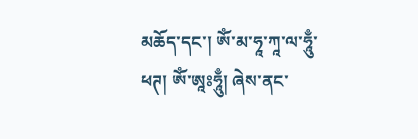མཆོད་དང་། ༀ་མ་ཧཱ་ཀཱ་ལ་ཧཱུྃ་ཕཊ། ༀ་ཨཱཿཧཱུྃ། ཞེས་ནང་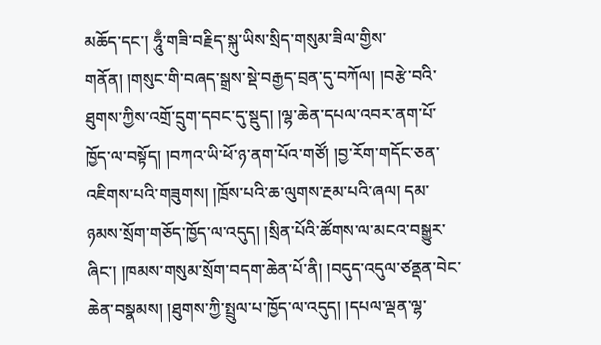མཆོད་དང་། ཧཱུྃ་གཟི་བརྗིད་སྐུ་ཡིས་སྲིད་གསུམ་ཟིལ་གྱིས་གནོན། །གསུང་གི་བཞད་སྒྲས་སྡེ་བརྒྱད་བྲན་དུ་བཀོལ། །བརྩེ་བའི་ཐུགས་ཀྱིས་འགྲོ་དྲུག་དབང་དུ་སྡུད། །ལྷ་ཆེན་དཔལ་འབར་ནག་པོ་ཁྱོད་ལ་བསྟོད། །བཀའ་ཡི་ཕོ་ཉ་ནག་པོའ་གཙོ། །བྱ་རོག་གདོང་ཅན་འཇིགས་པའི་གཟུགས། །ཁྲོས་པའི་ཆ་ལུགས་རྔམ་པའི་ཞལ། དམ་ཉམས་སྲོག་གཅོད་ཁྱོད་ལ་འདུད། །སྲིན་པོའི་ཚོགས་ལ་མངའ་བསྒྱུར་ཞིང་། །ཁམས་གསུམ་སྲོག་བདག་ཆེན་པོ་ནི། །བདུད་འདུལ་ཙནྡན་བེང་ཆེན་བསྣམས། །ཐུགས་ཀྱི་སྤྲུལ་པ་ཁྱོད་ལ་འདུད། །དཔལ་ལྡན་ལྷ་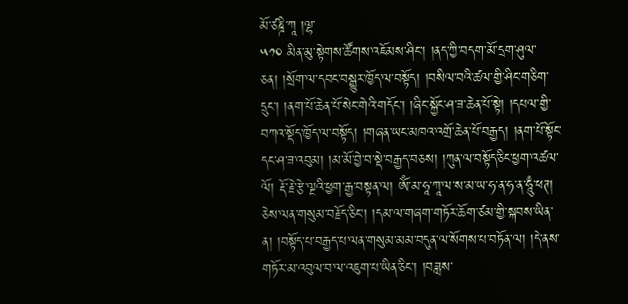མོ་ཙཎྜི་ཀཱ །ལྷ་
༥༡༠ མིན་མུ་སྟེགས་ཚོགས་འཇོམས་ཤིང་། །ནད་ཀྱི་བདག་མོ་དྲག་ཤུལ་ཅན། །སྲོག་ལ་དབང་བསྒྱུར་ཁྱོད་ལ་བསྟོད། །བསིལ་བའི་ཚལ་གྱི་ཤིང་གཅིག་དྲུང་། །ནག་པོ་ཆེན་པོ་སེང་གེའི་གདོང་། །ཞིང་སྐྱོང་ཤ་ཟ་ཆེན་པོ་སྟེ། །དཔལ་གྱི་བཀའ་སྡོད་ཁྱོད་ལ་བསྟོད། །གཞན་ཡང་མཁའ་འགྲོ་ཆེན་པོ་བརྒྱད། །ནག་པོ་སྟོང་དང་ཤ་ཟ་འབུམ། །མ་མོ་བྱེ་བ་སྡེ་བརྒྱད་བཅས། །ཀུན་ལ་བསྟོད་ཅིང་ཕྱག་འཚལ་ལོ། རྡོ་རྗེ་རྩེ་ལྔའི་ཕྱག་རྒྱ་བསྟན་ལ། ༀ་མ་ཧཱ་ཀཱ་ལ་ས་མ་ཡ་ཧ་ན་ཧ་ན་ཧཱུྃ་ཕཊ། ཅེས་ལན་གསུམ་བརྗོད་ཅིང་། །དམ་ལ་གཞག་གཏོར་ཆོག་ཙམ་གྱི་སྐབས་ཡིན་ན། །བསྟོད་པ་བརྒྱད་པ་ལན་གསུམ་མམ་བདུན་ལ་སོགས་པ་བཏོན་ལ། །དེ་ནས་གཏོར་མ་འབུལ་བ་ལ་འཇུག་པ་ཡིན་ཅིང་། །བཟླས་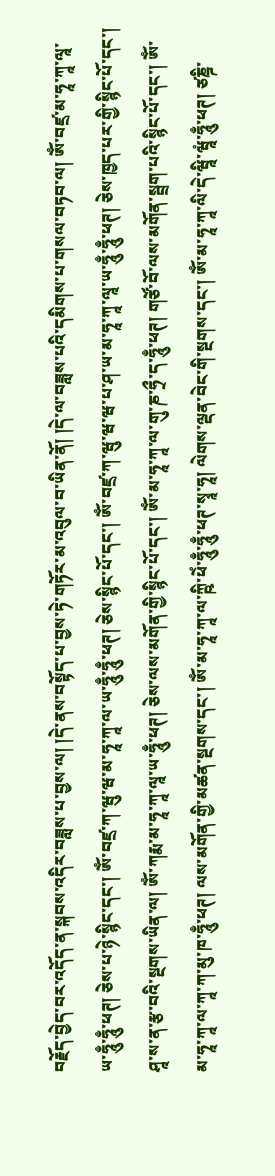བརྗོད་བྱེད་བར་འདོད་ན་སྐབས་འདིར་བཟླས་པ་བྱས་ལ། །དེ་ནས་བསྟོད་པ་བྱས་ཏེ་གཏོར་མ་འབུལ་བ་ཡིན་ནོ། །དེ་ལ་བཟླས་པའི་དམིགས་པ་གསལ་བཏབ་ལ། ༀ་བཛྲ་མ་ཧཱ་ཀཱ་ལཱ་ཡ་ཧཱུྃ་ཧཱུྃ་ཕཊ། ཅེས་པ་ཉེ་སྙིང་དང་། ༀ་བཛྲ་ཀ་ཝུ་ཝ་མ་ཧཱ་ཀཱ་ལ་ཡ་ཧཱུྃ་ཧཱུྃ་ཕཊ། ཅེས་སྙིང་པོ་དང་། ༀ་བཛྲ་ཀ་ཝུ་ཝ་ཝ་པ་ཤ་ཡ་མ་ཧཱ་ཀཱ་ལཱ་ཡ་ཧཱུྃ་ཧཱུྃ་ཕཊ། ཅེས་ཁྱད་པར་གྱི་སྙིང་པོ་དང་། ཤཱ་ས་ན་རྩ་བའི་སྔགས་ཡིན་ལ། ༀ་ཀརྨ་མ་ཧཱ་ཀཱ་ལཱ་ཡ་ཧཱུྃ་ཕཊ། ཅེས་ལས་མགོན་གྱི་སྙིང་པོ་དང་། ༀ་མ་ཧཱ་ཀཱ་ལ་གུ་ཎ་ཧྲྀ་ད་ཧཱུྃ་ཕཊ། གཙོ་བོ་ལས་མགོན་སྦྲག་པའི་སྙིང་པོ་དང་། ༀ་མ་ཧཱ་ཀཱ་ལ་ཀཱ་ཀ་མུ་ཁ་ཧཱུྃ་ཕཊ། ལས་མགོན་གྱི་མཚན་སྔགས་དང་། ༀ་མ་ཧཱ་ཀཱ་ལ་ཀྵི་ཕེཾ་ཧཱུྃ་ཧཱུྃ་ཕཊ་སྭཱ་ཧཱ། ལེགས་ལྡན་བེང་གི་སྔགས་དང་། ༀ་མ་ཧཱ་ཀཱ་ལི་དེ་ཝཱི་ཝཱཾ་ཧཱུྃ་ཕཊ། ཙཎྜི་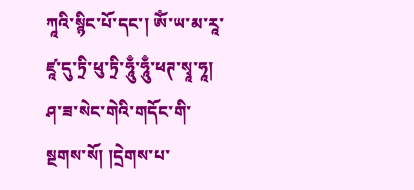ཀཱའི་སྙིང་པོ་དང་། ༀ་ཡ་མ་རཱ་ཛཱ་དུ་ཏྲི་ཕུ་ཏྲི་ཧཱུྃ་ཧཱུྃ་ཕཊ་སྭཱ་ཧཱ། ཤ་ཟ་སེང་གེའི་གདོང་གི་སྔགས་སོ། །དྲེགས་པ་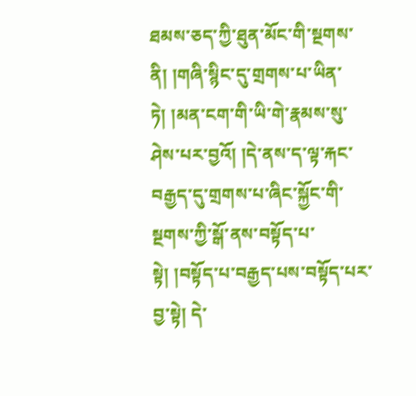ཐམས་ཅད་ཀྱི་ཐུན་མོང་གི་སྔགས་ནི། །གཞི་སྙིང་དུ་གྲགས་པ་ཡིན་ཏེ། །མན་ངག་གི་ཡི་གེ་རྣམས་སུ་ཤེས་པར་བྱའོ། །དེ་ནས་ད་ལྟ་རྐང་བརྒྱད་དུ་གྲགས་པ་ཞིང་སྐྱོང་གི་སྔགས་ཀྱི་སྒོ་ནས་བསྟོད་པ་སྟེ། །བསྟོད་པ་བརྒྱད་པས་བསྟོད་པར་བྱ་སྟེ། དེ་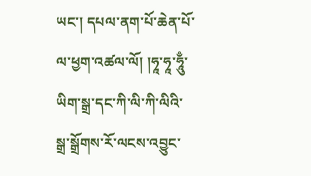ཡང་། དཔལ་ནག་པོ་ཆེན་པོ་ལ་ཕྱག་འཚལ་ལོ། །ཧཱ་ཧཱ་ཧཱུྃ་ཡིག་སྒྲ་དང་ཀི་ལི་ཀི་ལིའི་སྒྲ་སྒྲོགས་རོ་ལངས་འབྱུང་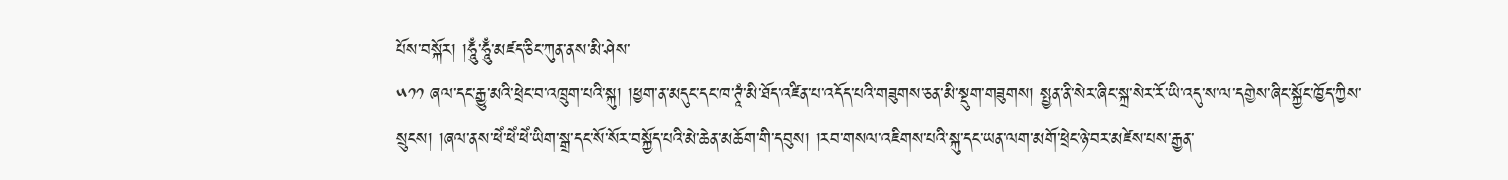པོས་བསྐོར། །ཧཱུྃ་ཧཱུྃ་མཛད་ཅིང་ཀུན་ནས་མི་ཤེས་
༥༡༡ ཞལ་དང་རྒྱུ་མའི་ཕྲེང་བ་འཁྲུག་པའི་སྐུ། །ཕྱག་ན་མདུང་དང་ཁ་ཊཱཾ་མི་ཐོད་འཛིན་པ་འདོད་པའི་གཟུགས་ཅན་མི་སྡུག་གཟུགས། སྤྱན་ནི་སེར་ཞིང་སྐྲ་སེར་རོ་ཡི་འདུ་ས་ལ་དགྱེས་ཞིང་སྐྱོང་ཁྱོད་ཀྱིས་སྲུངས། །ཞལ་ནས་ཕེཾ་ཕེཾ་ཕེཾ་ཡིག་སྒྲ་དང་སོ་སོར་བསྐྱོད་པའི་མེ་ཆེན་མཆོག་གི་དབུས། །རབ་གསལ་འཇིགས་པའི་སྐུ་དང་ཡན་ལག་མགོ་ཕྲེང་ཉེ་བར་མཛེས་པས་རྒྱན་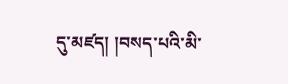དུ་མཛད། །བསད་པའི་མི་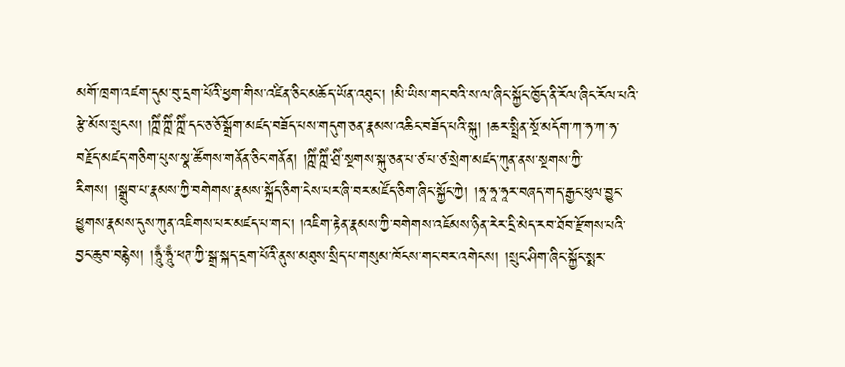མགོ་ཁྲག་འཛག་དུམ་བུ་དྲག་པོའི་ཕྱག་གིས་འཛིན་ཅིང་མཆོད་ཡོན་འཐུང་། །མི་ཡིས་གང་བའི་ས་ལ་ཞིང་སྐྱོང་ཁྱོད་ནི་རོལ་ཞིང་རོལ་པའི་རྩེ་མོས་སྲུངས། །ཀྵིཾ་ཀྵིཾ་ཀྵིཾ་དང་ཅ་ཅོ་སྒྲོག་མཛད་བཟོད་པས་གདུག་ཅན་རྣམས་འཆིང་བཟོད་པའི་སྐུ། །ཆར་སྤྲིན་སྔོ་མདོག་ཀ་ཧ་ཀ་ཧ་བརྗོད་མཛད་གཅིག་པུས་སྣ་ཚོགས་གནོན་ཅིང་གནོན། །ཀྵིཾ་ཀྵིཾ་ཤྲིཾ་སྔགས་སྐུ་ཅན་པ་ཙ་པ་ཙ་སྲེག་མཛད་ཀུན་ནས་སྔགས་ཀྱི་རིགས། །སྒྲུབ་པ་རྣམས་ཀྱི་བགེགས་རྣམས་སྐྲོད་ཅིག་ངེས་པར་ཞི་བར་མཛོད་ཅིག་ཞིང་སྐྱོང་ཀྱེ། །ཧཱ་ཧཱ་ཧཱར་བཞད་གད་རྒྱང་ཕུལ་བྱུང་ཕྱུགས་རྣམས་དུས་ཀུན་འཇིགས་པར་མཛད་པ་གང་། །འཇིག་རྟེན་རྣམས་ཀྱི་བགེགས་འཇོམས་ཉིན་རེར་དྲི་མེད་རབ་ཐོབ་རྫོགས་པའི་བྱང་ཆུབ་བརྙེས། །ཧཱུྃ་ཧཱུྃ་ཕཊ་ཀྱི་སྒྲ་སྐད་དྲག་པོའི་ནུས་མཐུས་སྲིད་པ་གསུམ་ཁོངས་གང་བར་འགེངས། །སྲུང་ཤིག་ཞིང་སྐྱོང་སྨར་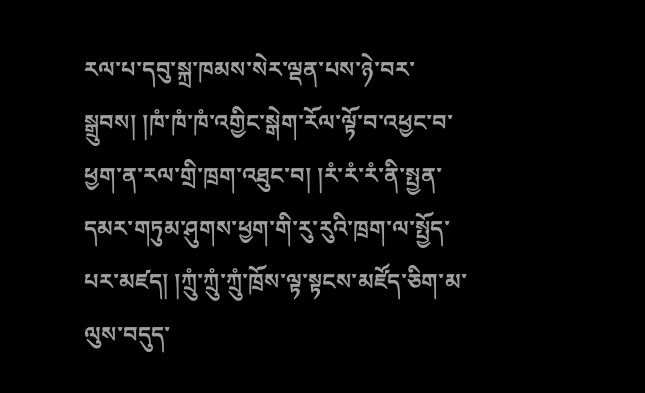རལ་པ་དབུ་སྐྲ་ཁམས་སེར་ལྡན་པས་ཉེ་བར་སྒྲུབས། །ཁཾ་ཁཾ་ཁཾ་འགྱིང་སྒེག་རོལ་ལྟོ་བ་འཕྱང་བ་ཕྱག་ན་རལ་གྲི་ཁྲག་འཐུང་བ། །རཾ་རཾ་རཾ་ནི་སྤྱན་དམར་གཏུམ་ཤུགས་ཕྱག་གི་རུ་རུའི་ཁྲག་ལ་སྤྱོད་པར་མཛད། །ཀྲུཾ་ཀྲུཾ་ཀྲུཾ་ཁྲོས་ལྟ་སྟངས་མཛོད་ཅིག་མ་ལུས་བདུད་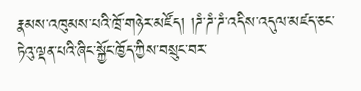རྣམས་འཁུམས་པའི་ཁྲོ་གཉེར་མཛོད། །ཌཾ་ཌཾ་ཌཾ་འདིས་འདུལ་མཛད་ཅང་ཏེའུ་ལྡན་པའི་ཞིང་སྐྱོང་ཁྱོད་ཀྱིས་བསྲུང་བར་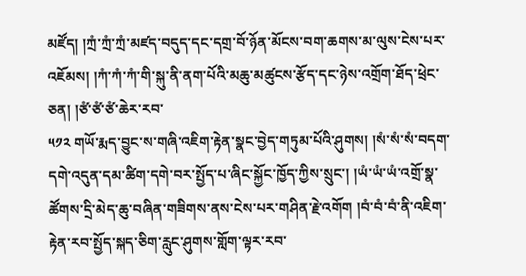མཛོད། །ཀྲཾ་ཀྲཾ་ཀྲཾ་མཛད་བདུད་དང་དགྲ་བོ་ཉོན་མོངས་བག་ཆགས་མ་ལུས་ངེས་པར་འཇོམས། །ཀཾ་ཀཾ་ཀཾ་གི་སྐུ་ནི་ནག་པོའི་མཆུ་མཚུངས་རྩོད་དང་ཉེས་འགྲོག་ཐོད་ཕྲེང་ཅན། །ཙཾ་ཙཾ་ཙཾ་ཆེར་རབ་
༥༡༢ གཡོ་རྨད་བྱུང་ས་གཞི་འཇིག་རྟེན་སྣང་བྱེད་གཏུམ་པོའི་ཤུགས། །སཾ་སཾ་སཾ་བདག་དགེ་འདུན་དམ་ཚིག་དགེ་བར་སྤྱོད་པ་ཞིང་སྐྱོང་ཁྱོད་ཀྱིས་སྲུང་། །ཡཾ་ཡཾ་ཡཾ་འགྲོ་སྣ་ཚོགས་དྲི་མེད་ཆུ་བཞིན་གཟིགས་ནས་ངེས་པར་གཤིན་རྗེ་འགོག །བཾ་བཾ་བཾ་ནི་འཇིག་རྟེན་རབ་སྤྱོད་སྐད་ཅིག་རླུང་ཤུགས་གློག་ལྟར་རབ་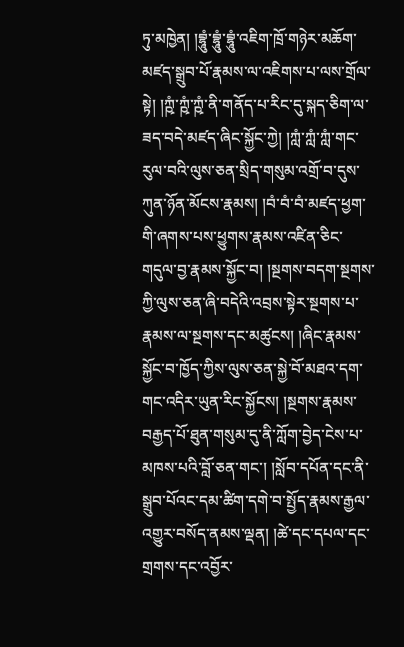ཏུ་མཁྱེན། །བྷཱུཾ་བྷཱུཾ་བྷཱུཾ་འཇིག་ཁྲོ་གཉེར་མཆོག་མཛད་སྒྲུབ་པོ་རྣམས་ལ་འཇིགས་པ་ལས་གྲོལ་སྟེ། །ཀྵཾ་ཀྵཾ་ཀྵཾ་ནི་གནོད་པ་རིང་དུ་སྐད་ཅིག་ལ་ཟད་བདེ་མཛད་ཞིང་སྐྱོང་ཀྱེ། །ཀླཾ་ཀླཾ་ཀླཾ་གང་རུལ་བའི་ལུས་ཅན་སྲིད་གསུམ་འགྲོ་བ་དུས་ཀུན་ཉོན་མོངས་རྣམས། །བཾ་བཾ་བཾ་མཛད་ཕྱག་གི་ཞགས་པས་ཕྱུགས་རྣམས་འཛིན་ཅིང་གདུལ་བྱ་རྣམས་སྐྱོང་བ། །སྔགས་བདག་སྔགས་ཀྱི་ལུས་ཅན་ཞི་བདེའི་འབྲས་སྟེར་སྔགས་པ་རྣམས་ལ་སྔགས་དང་མཚུངས། །ཞིང་རྣམས་སྐྱོང་བ་ཁྱོད་ཀྱིས་ལུས་ཅན་སྐྱེ་བོ་མཐའ་དག་གང་འདིར་ཡུན་རིང་སྐྱོངས། །སྔགས་རྣམས་བརྒྱད་པོ་ཐུན་གསུམ་དུ་ནི་ཀློག་བྱེད་ངེས་པ་མཁས་པའི་བློ་ཅན་གང་། །སློབ་དཔོན་དང་ནི་སྒྲུབ་པོའང་དམ་ཚིག་དགེ་བ་སྤྱོད་རྣམས་རྒྱལ་འགྱུར་བསོད་ནམས་ལྡན། །ཚེ་དང་དཔལ་དང་གྲགས་དང་འབྱོར་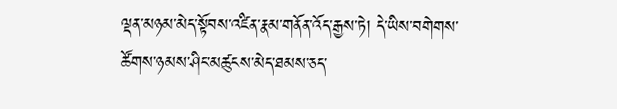ལྡན་མཉམ་མེད་སྟོབས་འཛིན་རྣམ་གནོན་འོད་རྒྱས་ཏེ། དེ་ཡིས་བགེགས་ཚོགས་ཉམས་ཤིང་མཚུངས་མེད་ཐམས་ཅད་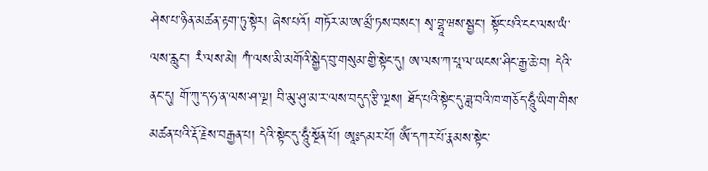ཤེས་པ་ཉིན་མཚན་རྟག་ཏུ་སྟེར། ཞེས་པའོ། གཏོར་མ་ཨ་མྲྀ་ཏས་བསང་། སྭ་བྷཱ་ཝས་སྦྱང་། སྟོང་པའི་ངང་ལས་ཡཾ་ལས་རླུང་། རཾ་ལས་མེ། ཀཾ་ལས་མི་མགོའི་སྒྱེད་བུ་གསུམ་གྱི་སྟེང་དུ། ཨ་ལས་ཀ་པཱ་ལ་ཡངས་ཤིང་རྒྱ་ཆེ་བ། དེའི་ནང་དུ། གོ་ཀུ་ད་ཧ་ན་ལས་ཤ་ལྔ། བི་མུ་ཤུ་མ་ར་ལས་བདུད་རྩི་ལྔས། ཐོད་པའི་སྟེང་དུ་ཟླ་བའི་ཁ་གཅོད་ཧཱུྃ་ཡིག་གིས་མཚན་པའི་རྡོ་རྗེས་བརྒྱན་པ། དེའི་སྟེང་དུ་ཧཱུྃ་སྔོན་པོ། ཨཱཿདམར་པོ། ༀ་དཀར་པོ་རྣམས་སྟེང་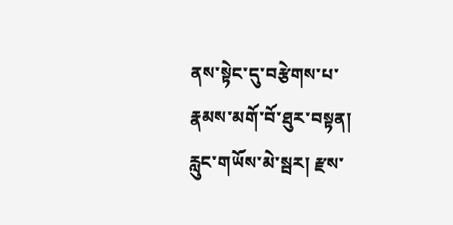ནས་སྟེང་དུ་བརྩེགས་པ་རྣམས་མགོ་བོ་ཐུར་བསྟན། རླུང་གཡོས་མེ་སྦར། རྫས་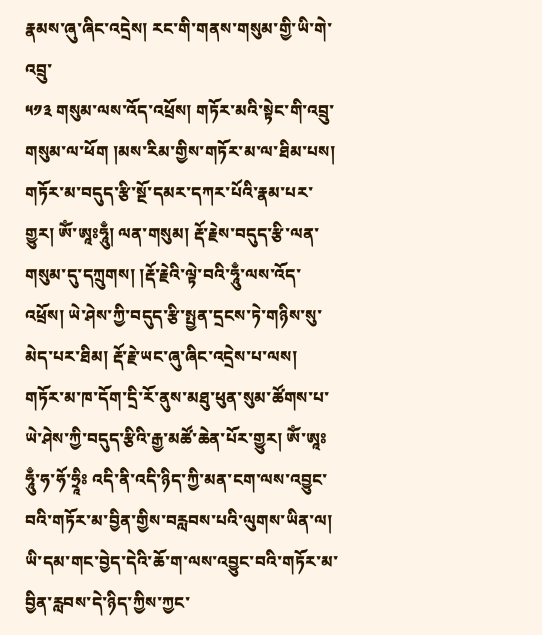རྣམས་ཞུ་ཞིང་འདྲེས། རང་གི་གནས་གསུམ་གྱི་ཡི་གེ་འབྲུ་
༥༡༣ གསུམ་ལས་འོད་འཕྲོས། གཏོར་མའི་སྟེང་གི་འབྲུ་གསུམ་ལ་ཕོག །མས་རིམ་གྱིས་གཏོར་མ་ལ་ཐིམ་པས། གཏོར་མ་བདུད་རྩི་སྔོ་དམར་དཀར་པོའི་རྣམ་པར་གྱུར། ༀ་ཨཱཿཧཱུྃ། ལན་གསུམ། རྡོ་རྗེས་བདུད་རྩི་ལན་གསུམ་དུ་དཀྲུགས། །རྡོ་རྗེའི་ལྟེ་བའི་ཧཱུྃ་ལས་འོད་འཕྲོས། ཡེ་ཤེས་ཀྱི་བདུད་རྩི་སྤྱན་དྲངས་ཏེ་གཉིས་སུ་མེད་པར་ཐིམ། རྡོ་རྗེ་ཡང་ཞུ་ཞིང་འདྲེས་པ་ལས། གཏོར་མ་ཁ་དོག་དྲི་རོ་ནུས་མཐུ་ཕུན་སུམ་ཚོགས་པ་ཡེ་ཤེས་ཀྱི་བདུད་རྩིའི་རྒྱ་མཚོ་ཆེན་པོར་གྱུར། ༀ་ཨཱཿཧཱུྃ་ཧ་ཧོ་ཧྲཱིཿ འདི་ནི་འདི་ཉིད་ཀྱི་མན་ངག་ལས་འབྱུང་བའི་གཏོར་མ་བྱིན་གྱིས་བརླབས་པའི་ལུགས་ཡིན་ལ། ཡི་དམ་གང་བྱེད་དེའི་ཆོ་ག་ལས་འབྱུང་བའི་གཏོར་མ་བྱིན་རླབས་དེ་ཉིད་ཀྱིས་ཀྱང་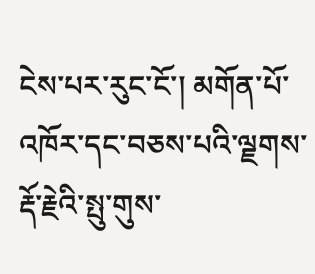ངེས་པར་རུང་ངོ་། མགོན་པོ་འཁོར་དང་བཅས་པའི་ལྗགས་རྡོ་རྗེའི་སྤུ་གུས་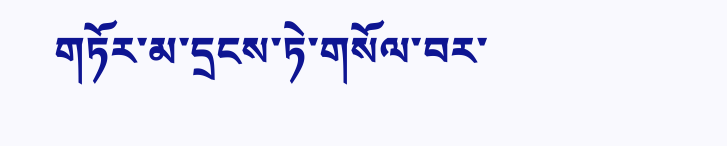གཏོར་མ་དྲངས་ཏེ་གསོལ་བར་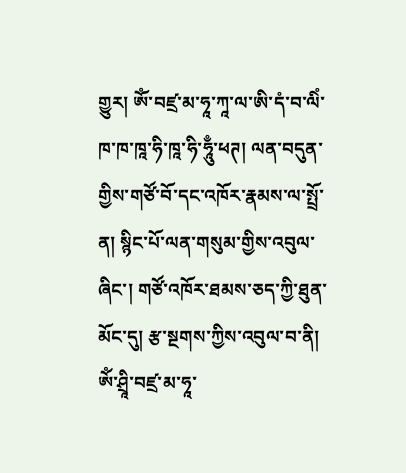གྱུར། ༀ་བཛྲ་མ་ཧཱ་ཀཱ་ལ་ཨི་དཾ་བ་ལིཾ་ཁ་ཁ་ཁཱ་ཧི་ཁཱ་ཧི་ཧཱུྃ་ཕཊ། ལན་བདུན་གྱིས་གཙོ་བོ་དང་འཁོར་རྣམས་ལ་སྤྲོ་ན། སྙིང་པོ་ལན་གསུམ་གྱིས་འབུལ་ཞིང་། གཙོ་འཁོར་ཐམས་ཅད་ཀྱི་ཐུན་མོང་དུ། རྩ་སྔགས་ཀྱིས་འབུལ་བ་ནི། ༀ་ཤྲཱི་བཛྲ་མ་ཧཱ་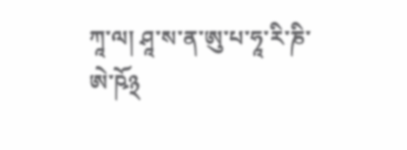ཀཱ་ལ། ཤཱ་ས་ན་ཨུ་པ་ཧཱ་རི་ཎི་ཨེ་ཥོ྅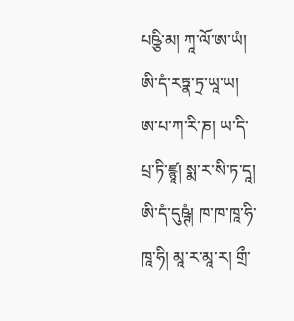པཥྩི་མ། ཀཱ་ལོ་ཨ་ཡཾ། ཨི་དཾ་རཏྣ་ཏྲ་ཡཱ་ཡ། ཨ་པ་ཀ་རི་ཎ། ཡ་དི་པྲ་ཏི་ཛྙཱ། སྨ་ར་སི་ཏ་དཱ། ཨི་དཾ་དུཥྚཾ། ཁ་ཁ་ཁཱ་ཧི་ཁཱ་ཧི། མཱ་ར་མཱ་ར། གྲྀ་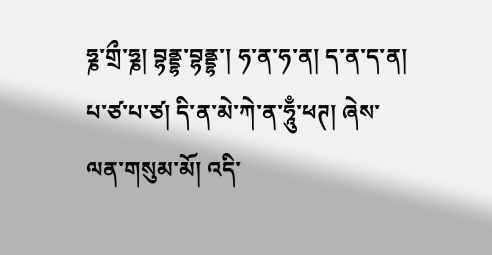ཧྞ་གྲྀ་ཧྞ། བྷནྡྷ་བྷནྡྷ་། ཧ་ན་ཧ་ན། ད་ན་ད་ན། པ་ཙ་པ་ཙ། དི་ན་མེ་ཀེ་ན་ཧཱུྃ་ཕཊ། ཞེས་ལན་གསུམ་མོ། འདི་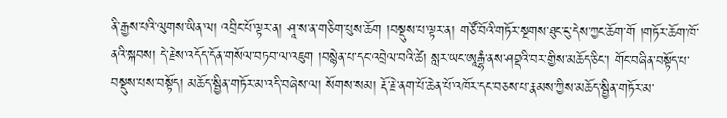ནི་རྒྱས་པའི་ལུགས་ཡིན་ལ། འབྲིང་པོ་ལྟར་ན། ཤཱ་ས་ན་གཅིག་པུས་ཆོག །བསྡུས་པ་ལྟར་ན། གཙོ་བོའི་གཏོར་སྔགས་ཐུང་ངུ་དེས་ཀྱང་ཆོག་གོ །གཏོར་ཆོག་ཁོ་ནའི་སྐབས། དེ་རྗེས་འདོད་དོན་གསོལ་བཏབ་ལ་འཇུག །བསྙེན་པ་དང་འབྲེལ་བའི་ཚེ། སླར་ཡང་ཨཱརྒྷཾ་ནས་ཤབྡའི་བར་གྱིས་མཆོད་ཅིང་། གོང་བཞིན་བསྟོད་པ་བསྡུས་པས་བསྟོད། མཆོད་སྦྱིན་གཏོར་མ་འདི་བཞེས་ལ། སོགས་སམ། རྡོ་རྗེ་ནག་པོ་ཆེན་པོ་འཁོར་དང་བཅས་པ་རྣམས་ཀྱིས་མཆོད་སྦྱིན་གཏོར་མ་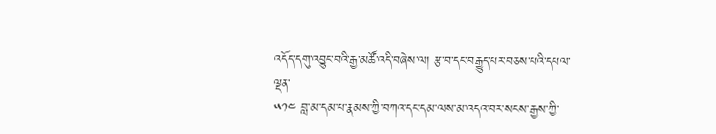འདོད་དགུ་འབྱུང་བའི་རྒྱ་མཚོ་འདི་བཞེས་ལ། རྩ་བ་དང་བརྒྱུད་པར་བཅས་པའི་དཔལ་ལྡན་
༥༡༤ བླ་མ་དམ་པ་རྣམས་ཀྱི་བཀའ་དང་དམ་ལས་མ་འདའ་བར་སངས་རྒྱས་ཀྱི་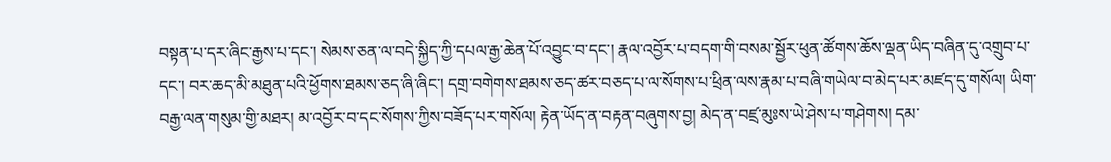བསྟན་པ་དར་ཞིང་རྒྱས་པ་དང་། སེམས་ཅན་ལ་བདེ་སྐྱིད་ཀྱི་དཔལ་རྒྱ་ཆེན་པོ་འབྱུང་བ་དང་། རྣལ་འབྱོར་པ་བདག་གི་བསམ་སྦྱོར་ཕུན་ཚོགས་ཆོས་ལྡན་ཡིད་བཞིན་དུ་འགྲུབ་པ་དང་། བར་ཆད་མི་མཐུན་པའི་ཕྱོགས་ཐམས་ཅད་ཞི་ཞིང་། དགྲ་བགེགས་ཐམས་ཅད་ཚར་བཅད་པ་ལ་སོགས་པ་ཕྲིན་ལས་རྣམ་པ་བཞི་གཡེལ་བ་མེད་པར་མཛད་དུ་གསོལ། ཡིག་བརྒྱ་ལན་གསུམ་གྱི་མཐར། མ་འབྱོར་བ་དང་སོགས་ཀྱིས་བཟོད་པར་གསོལ། རྟེན་ཡོད་ན་བརྟན་བཞུགས་བྱ། མེད་ན་བཛྲ་མུཿས་ཡེ་ཤེས་པ་གཤེགས། དམ་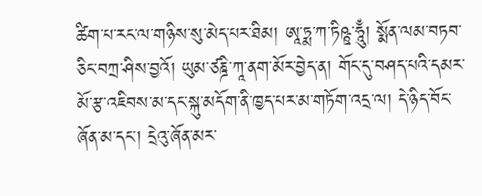ཚིག་པ་རང་ལ་གཉིས་སུ་མེད་པར་ཐིམ། ཨཱ་ཏྨ་ཀ་ཏིཥྛ་ཧཱུྃ། སྨོན་ལམ་བཏབ་ཅིང་བཀྲ་ཤིས་བྱའོ། ཡུམ་ཙཎྜི་ཀཱ་ནག་མོར་བྱེད་ན། གོང་དུ་བཤད་པའི་དམར་མོ་རྩ་འཇིབས་མ་དང་སྐུ་མདོག་ནི་ཁྱད་པར་མ་གཏོག་འདྲ་ལ། དེ་ཉིད་བོང་ཞོན་མ་དང་། དྲེའུ་ཞོན་མར་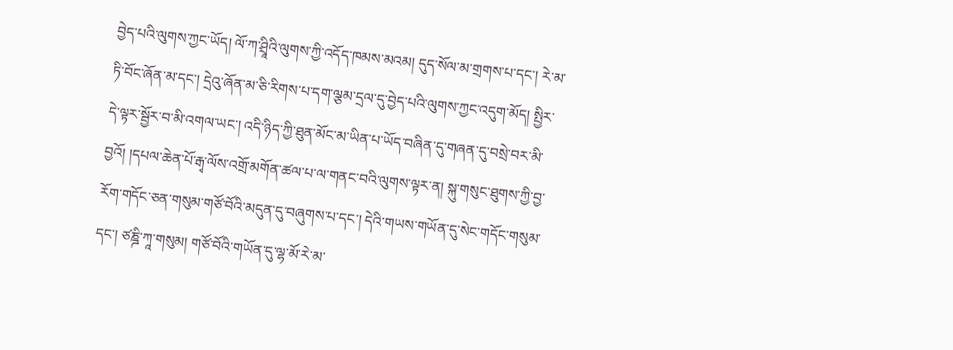བྱེད་པའི་ལུགས་ཀྱང་ཡོད། ལོ་ཀ་ཤྲཱིའི་ལུགས་ཀྱི་འདོད་ཁམས་མའམ། དུད་སོལ་མ་གྲགས་པ་དང་། རེ་མ་ཏི་བོང་ཞོན་མ་དང་། དྲེའུ་ཞོན་མ་ཅི་རིགས་པ་དག་ལྕམ་དྲལ་དུ་བྱེད་པའི་ལུགས་ཀྱང་འདུག་མོད། སྤྱིར་དེ་ལྟར་སྦྱོར་བ་མི་འགལ་ཡང་། འདི་ཉིད་ཀྱི་ཐུན་མོང་མ་ཡིན་པ་ཡོད་བཞིན་དུ་གཞན་དུ་བསྲེ་བར་མི་བྱའོ། །དཔལ་ཆེན་པོ་རྒྭ་ལོས་འགྲོ་མགོན་ཚལ་པ་ལ་གནང་བའི་ལུགས་ལྟར་ན། སྐུ་གསུང་ཐུགས་ཀྱི་བྱ་རོག་གདོང་ཅན་གསུམ་གཙོ་བོའི་མདུན་དུ་བཞུགས་པ་དང་། དེའི་གཡས་གཡོན་དུ་སེང་གདོང་གསུམ་དང་། ཙཎྜི་ཀཱ་གསུམ། གཙོ་བོའི་གཡོན་དུ་ལྷ་མོ་རེ་མ་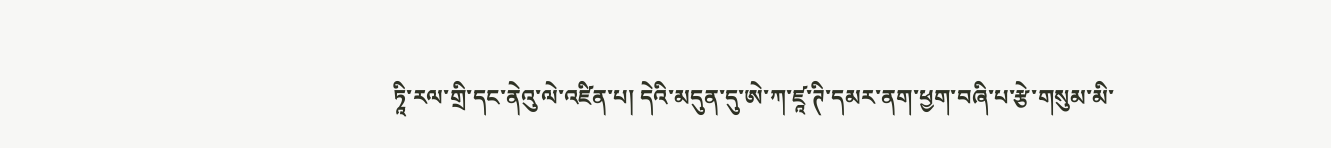ཏཱི་རལ་གྲི་དང་ནེའུ་ལེ་འཛིན་པ། དེའི་མདུན་དུ་ཨེ་ཀ་ཛཱ་ཊི་དམར་ནག་ཕྱག་བཞི་པ་རྩེ་གསུམ་མི་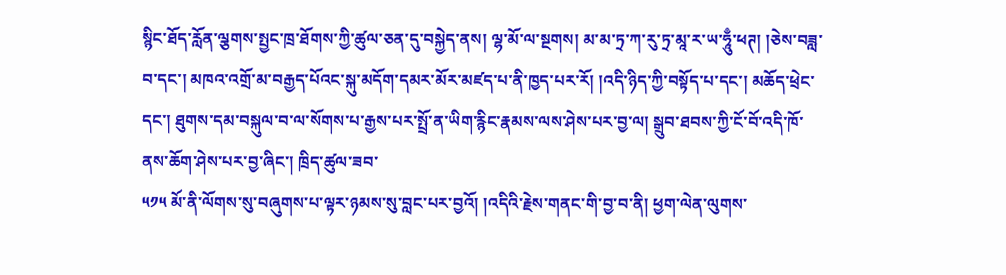སྙིང་ཐོད་རློན་ལྕགས་སྤྱང་ཁྲ་ཐོགས་ཀྱི་ཚུལ་ཅན་དུ་བསྐྱེད་ནས། ལྷ་མོ་ལ་སྔགས། མ་མ་ཏྲ་ཀ་རུ་ཏྲ་མཱ་ར་ཡ་ཧཱུྃ་ཕཊ། །ཅེས་བཟླ་བ་དང་། མཁའ་འགྲོ་མ་བརྒྱད་པོའང་སྐུ་མདོག་དམར་མོར་མཛད་པ་ནི་ཁྱད་པར་རོ། །འདི་ཉིད་ཀྱི་བསྟོད་པ་དང་། མཆོད་ཕྲེང་དང་། ཐུགས་དམ་བསྐུལ་བ་ལ་སོགས་པ་རྒྱས་པར་སྤྲོ་ན་ཡིག་རྙིང་རྣམས་ལས་ཤེས་པར་བྱ་ལ། སྒྲུབ་ཐབས་ཀྱི་ངོ་བོ་འདི་ཁོ་ནས་ཆོག་ཤེས་པར་བྱ་ཞིང་། ཁྲིད་ཚུལ་ཟབ་
༥༡༥ མོ་ནི་ལོགས་སུ་བཞུགས་པ་ལྟར་ཉམས་སུ་བླང་པར་བྱའོ། །འདིའི་རྗེས་གནང་གི་བྱ་བ་ནི། ཕྱག་ལེན་ལུགས་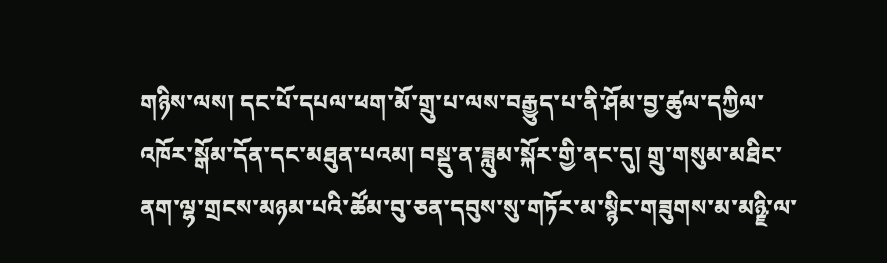གཉིས་ལས། དང་པོ་དཔལ་ཕག་མོ་གྲུ་པ་ལས་བརྒྱུད་པ་ནི་ཤོམ་བྱ་ཚུལ་དཀྱིལ་འཁོར་སྒོམ་དོན་དང་མཐུན་པའམ། བསྡུ་ན་ཟླུམ་སྐོར་གྱི་ནང་དུ། གྲུ་གསུམ་མཐིང་ནག་ལྷ་གྲངས་མཉམ་པའི་ཚོམ་བུ་ཅན་དབུས་སུ་གཏོར་མ་སྙིང་གཟུགས་མ་མཉྫི་ལ་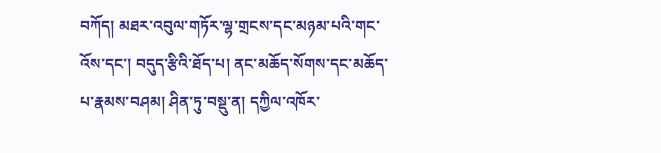བཀོད། མཐར་འབུལ་གཏོར་ལྷ་གྲངས་དང་མཉམ་པའི་གང་འོས་དང་། བདུད་རྩིའི་ཐོད་པ། ནང་མཆོད་སོགས་དང་མཆོད་པ་རྣམས་བཤམ། ཤིན་ཏུ་བསྡུ་ན། དཀྱིལ་འཁོར་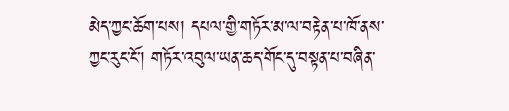མེད་ཀྱང་ཆོག་པས། དཔལ་གྱི་གཏོར་མ་ལ་བརྟེན་པ་ཁོ་ནས་ཀྱང་རུང་ངོ་། གཏོར་འབུལ་ཡན་ཆད་གོང་དུ་བསྟན་པ་བཞིན་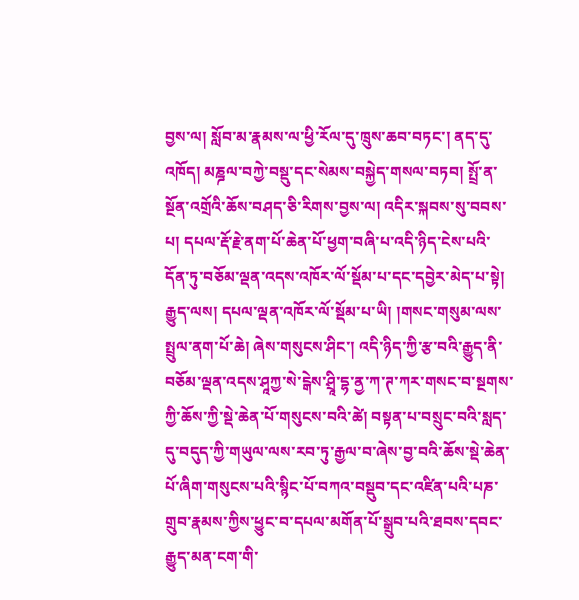བྱས་ལ། སློབ་མ་རྣམས་ལ་ཕྱི་རོལ་དུ་ཁྲུས་ཆབ་བཏང་། ནད་དུ་འཁོད། མཎྜལ་བཀྱེ་བསྡུ་དང་སེམས་བསྐྱེད་གསལ་བཏབ། སྤྲོ་ན་སྔོན་འགྲོའི་ཆོས་བཤད་ཅི་རིགས་བྱས་ལ། འདིར་སྐབས་སུ་བབས་པ། དཔལ་རྡོ་རྗེ་ནག་པོ་ཆེན་པོ་ཕྱག་བཞི་པ་འདི་ཉིད་ངེས་པའི་དོན་ཏུ་བཅོམ་ལྡན་འདས་འཁོར་ལོ་སྡོམ་པ་དང་དབྱེར་མེད་པ་སྟེ། རྒྱུད་ལས། དཔལ་ལྡན་འཁོར་ལོ་སྡོམ་པ་ཡི། །གསང་གསུམ་ལས་སྤྲུལ་ནག་པོ་ཆེ། ཞེས་གསུངས་ཤིང་། འདི་ཉིད་ཀྱི་རྩ་བའི་རྒྱུད་ནི་བཅོམ་ལྡན་འདས་ཤཱཀྱ་སེ་ངྒེས་ཤྲཱི་དྷ་ནྱ་ཀ་ཊ་ཀར་གསང་བ་སྔགས་ཀྱི་ཆོས་ཀྱི་སྡེ་ཆེན་པོ་གསུངས་བའི་ཚེ། བསྟན་པ་བསྲུང་བའི་སླད་དུ་བདུད་ཀྱི་གཡུལ་ལས་རབ་ཏུ་རྒྱལ་བ་ཞེས་བྱ་བའི་ཆོས་སྡེ་ཆེན་པོ་ཞིག་གསུངས་པའི་སྙིང་པོ་བཀའ་བསྡུབ་དང་འཛིན་པའི་པཎ་གྲུབ་རྣམས་ཀྱིས་ཕྱུང་བ་དཔལ་མགོན་པོ་སྒྲུབ་པའི་ཐབས་དབང་རྒྱུད་མན་ངག་གི་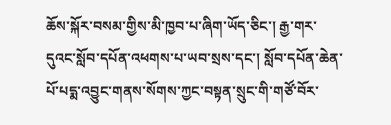ཆོས་སྐོར་བསམ་གྱིས་མི་ཁྱབ་པ་ཞིག་ཡོད་ཅིང་། རྒྱ་གར་དུའང་སློབ་དཔོན་འཕགས་པ་ཡབ་སྲས་དང་། སློབ་དཔོན་ཆེན་པོ་པདྨ་འབྱུང་གནས་སོགས་ཀྱང་བསྟན་སྲུང་གི་གཙོ་བོར་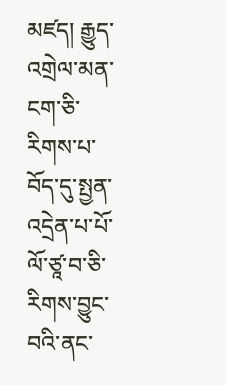མཛད། རྒྱུད་འགྲེལ་མན་ངག་ཅི་རིགས་པ་བོད་དུ་སྤྱན་འདྲེན་པ་པོ་ལོ་ཙཱ་བ་ཅི་རིགས་བྱུང་བའི་ནང་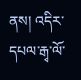ནས། འདིར་དཔལ་རྒྭ་ལོ་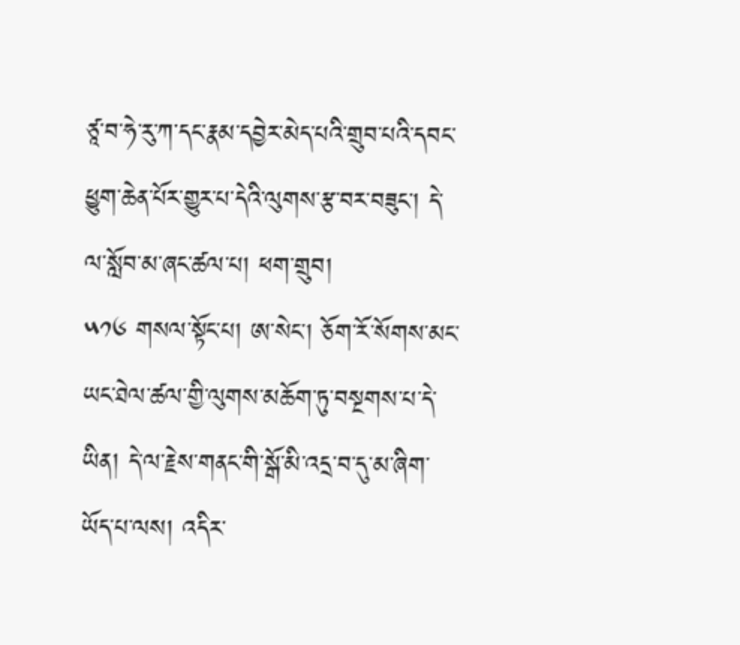ཙཱ་བ་ཧེ་རུ་ཀ་དང་རྣམ་དབྱེར་མེད་པའི་གྲུབ་པའི་དབང་ཕྱུག་ཆེན་པོར་གྱུར་པ་དེའི་ལུགས་རྩ་བར་བཟུང་། དེ་ལ་སློབ་མ་ཞང་ཚལ་པ། ཕག་གྲུབ།
༥༡༦ གསལ་སྟོང་པ། ཨ་སེང་། ཅོག་རོ་སོགས་མང་ཡང་ཐེལ་ཚལ་གྱི་ལུགས་མཆོག་ཏུ་བསྔགས་པ་དེ་ཡིན། དེ་ལ་རྗེས་གནང་གི་སྒོ་མི་འདྲ་བ་དུ་མ་ཞིག་ཡོད་པ་ལས། འདིར་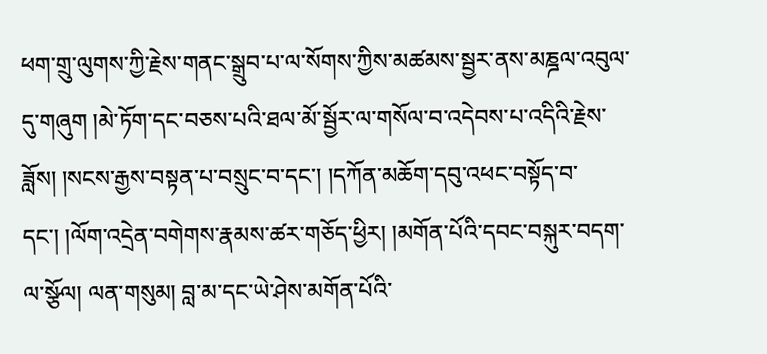ཕག་གྲུ་ལུགས་ཀྱི་རྗེས་གནང་སྒྲུབ་པ་ལ་སོགས་ཀྱིས་མཚམས་སྦྱར་ནས་མཎྜལ་འབུལ་དུ་གཞུག །མེ་ཏོག་དང་བཅས་པའི་ཐལ་མོ་སྦྱོར་ལ་གསོལ་བ་འདེབས་པ་འདིའི་རྗེས་ཟློས། །སངས་རྒྱས་བསྟན་པ་བསྲུང་བ་དང་། །དཀོན་མཆོག་དབུ་འཕང་བསྟོད་བ་དང་། །ལོག་འདྲེན་བགེགས་རྣམས་ཚར་གཅོད་ཕྱིར། །མགོན་པོའི་དབང་བསྐུར་བདག་ལ་སྩོལ། ལན་གསུམ། བླ་མ་དང་ཡེ་ཤེས་མགོན་པོའི་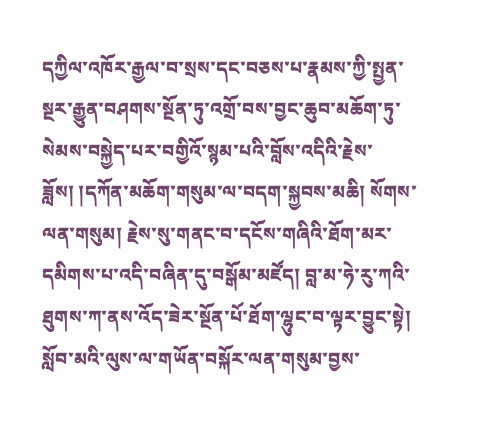དཀྱིལ་འཁོར་རྒྱལ་བ་སྲས་དང་བཅས་པ་རྣམས་ཀྱི་སྤྱན་སྔར་རྒྱུན་བཤགས་སྔོན་ཏུ་འགྲོ་བས་བྱང་ཆུབ་མཆོག་ཏུ་སེམས་བསྐྱེད་པར་བགྱིའོ་སྙམ་པའི་བློས་འདིའི་རྗེས་ཟློས། །དཀོན་མཆོག་གསུམ་ལ་བདག་སྐྱབས་མཆི། སོགས་ལན་གསུམ། རྗེས་སུ་གནང་བ་དངོས་གཞིའི་ཐོག་མར་དམིགས་པ་འདི་བཞིན་དུ་བསྒོམ་མཛོད། བླ་མ་ཧེ་རུ་ཀའི་ཐུགས་ཀ་ནས་འོད་ཟེར་སྔོན་པོ་ཐོག་ལྷུང་བ་ལྟར་བྱུང་སྟེ། སློབ་མའི་ལུས་ལ་གཡོན་བསྐོར་ལན་གསུམ་བྱས་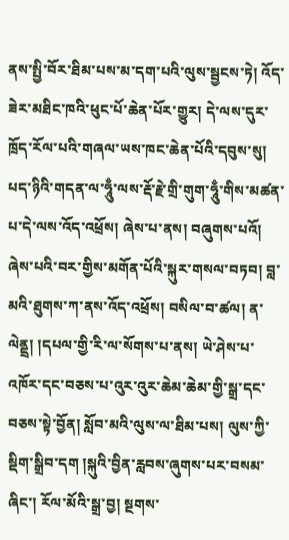ནས་སྤྱི་བོར་ཐིམ་པས་མ་དག་པའི་ལུས་སྦྱངས་ཏེ། འོད་ཟེར་མཐིང་ཁའི་ཕུང་པོ་ཆེན་པོར་གྱུར། དེ་ལས་དུར་ཁྲོད་རོལ་པའི་གཞལ་ཡས་ཁང་ཆེན་པོའི་དབུས་སུ། པད་ཉིའི་གདན་ལ་ཧཱུྃ་ལས་རྡོ་རྗེ་གྲི་གུག་ཧཱུྃ་གིས་མཚན་པ་དེ་ལས་འོད་འཕྲོས། ཞེས་པ་ནས། བཞུགས་པའོ། ཞེས་པའི་བར་གྱིས་མགོན་པོའི་སྐུར་གསལ་བཏབ། བླ་མའི་ཐུགས་ཀ་ནས་འོད་འཕྲོས། བསིལ་བ་ཚལ། ན་ལེནྡྲ། །དཔལ་གྱི་རི་ལ་སོགས་པ་ནས། ཡེ་ཤེས་པ་འཁོར་དང་བཅས་པ་འུར་འུར་ཆེམ་ཆེམ་གྱི་སྒྲ་དང་བཅས་སྟེ་བྱོན། སློབ་མའི་ལུས་ལ་ཐིམ་པས། ལུས་ཀྱི་སྡིག་སྒྲིབ་དག །སྐུའི་བྱིན་རླབས་ཞུགས་པར་བསམ་ཞིང་། རོལ་མོའི་སྒྲ་བྱ། སྔགས་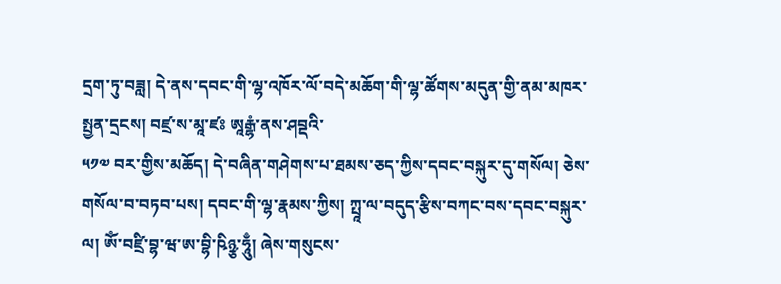དྲག་ཏུ་བཟླ། དེ་ནས་དབང་གི་ལྷ་འཁོར་ལོ་བདེ་མཆོག་གི་ལྷ་ཚོགས་མདུན་གྱི་ནམ་མཁར་སྤྱན་དྲངས། བཛྲ་ས་མཱ་ཛཿ ཨཱརྒྷཾ་ནས་ཤབྡའི་
༥༡༧ བར་གྱིས་མཆོད། དེ་བཞིན་གཤེགས་པ་ཐམས་ཅད་ཀྱིས་དབང་བསྐུར་དུ་གསོལ། ཅེས་གསོལ་བ་བཏབ་པས། དབང་གི་ལྷ་རྣམས་ཀྱིས། ཀྤཱ་ལ་བདུད་རྩིས་བཀང་བས་དབང་བསྐུར་ལ། ༀ་བཛྲི་བྷ་ཝ་ཨ་བྷི་ཥིཉྩ་ཧཱུྃ། ཞེས་གསུངས་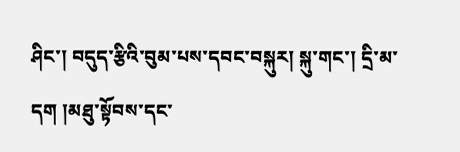ཤིང་། བདུད་རྩིའི་བུམ་པས་དབང་བསྐུར། སྐུ་གང་། དྲི་མ་དག །མཐུ་སྟོབས་དང་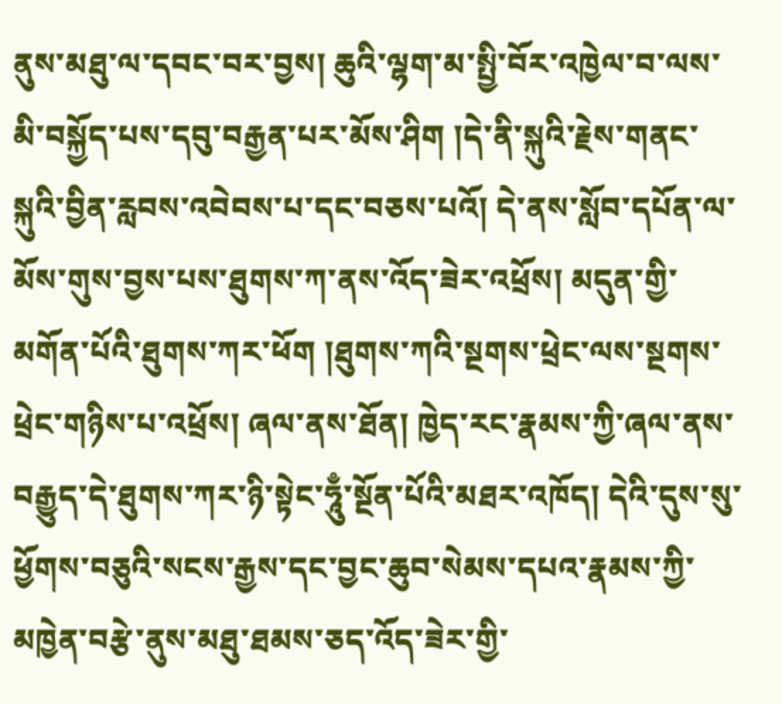ནུས་མཐུ་ལ་དབང་བར་བྱས། ཆུའི་ལྷག་མ་སྤྱི་བོར་འཁྱེལ་བ་ལས་མི་བསྐྱོད་པས་དབུ་བརྒྱན་པར་མོས་ཤིག །དེ་ནི་སྐུའི་རྗེས་གནང་སྐུའི་བྱིན་རླབས་འབེབས་པ་དང་བཅས་པའོ། དེ་ནས་སློབ་དཔོན་ལ་མོས་གུས་བྱས་པས་ཐུགས་ཀ་ནས་འོད་ཟེར་འཕྲོས། མདུན་གྱི་མགོན་པོའི་ཐུགས་ཀར་ཕོག །ཐུགས་ཀའི་སྔགས་ཕྲེང་ལས་སྔགས་ཕྲེང་གཉིས་པ་འཕྲོས། ཞལ་ནས་ཐོན། ཁྱེད་རང་རྣམས་ཀྱི་ཞལ་ནས་བརྒྱུད་དེ་ཐུགས་ཀར་ཉི་སྟེང་ཧཱུྃ་སྔོན་པོའི་མཐར་འཁོད། དེའི་དུས་སུ་ཕྱོགས་བཅུའི་སངས་རྒྱས་དང་བྱང་ཆུབ་སེམས་དཔའ་རྣམས་ཀྱི་མཁྱེན་བརྩེ་ནུས་མཐུ་ཐམས་ཅད་འོད་ཟེར་གྱི་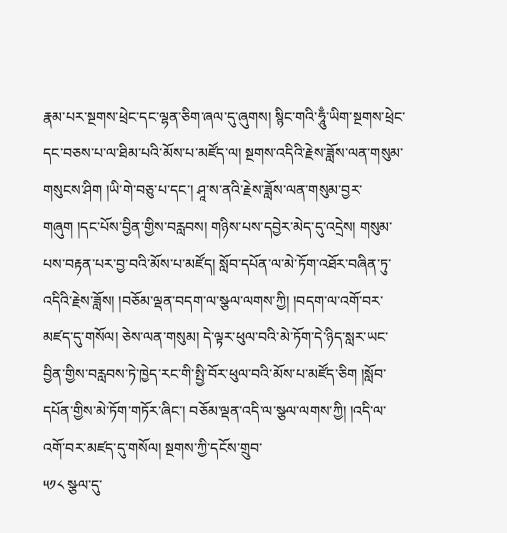རྣམ་པར་སྔགས་ཕྲེང་དང་ལྷན་ཅིག་ཞལ་དུ་ཞུགས། སྙིང་གའི་ཧཱུྃ་ཡིག་སྔགས་ཕྲེང་དང་བཅས་པ་ལ་ཐིམ་པའི་མོས་པ་མཛོད་ལ། སྔགས་འདིའི་རྗེས་ཟློས་ལན་གསུམ་གསུངས་ཤིག །ཡི་གེ་བཅུ་པ་དང་། ཤཱ་ས་ནའི་རྗེས་ཟློས་ལན་གསུམ་བྱར་གཞུག །དང་པོས་བྱིན་གྱིས་བརླབས། གཉིས་པས་དབྱེར་མེད་དུ་འདྲེས། གསུམ་པས་བརྟན་པར་བྱ་བའི་མོས་པ་མཛོད། སློབ་དཔོན་ལ་མེ་ཏོག་འཐོར་བཞིན་ཏུ་འདིའི་རྗེས་ཟློས། །བཅོམ་ལྡན་བདག་ལ་སྩལ་ལགས་ཀྱི། །བདག་ལ་འགོ་བར་མཛད་དུ་གསོལ། ཅེས་ལན་གསུམ། དེ་ལྟར་ཕུལ་བའི་མེ་ཏོག་དེ་ཉིད་སླར་ཡང་བྱིན་གྱིས་བརླབས་ཏེ་ཁྱེད་རང་གི་སྤྱི་བོར་ཕུལ་བའི་མོས་པ་མཛོད་ཅིག །སློབ་དཔོན་གྱིས་མེ་ཏོག་གཏོར་ཞིང་། བཅོམ་ལྡན་འདི་ལ་སྩལ་ལགས་ཀྱི། །འདི་ལ་འགོ་བར་མཛད་དུ་གསོལ། སྔགས་ཀྱི་དངོས་གྲུབ་
༥༡༨ སྩལ་དུ་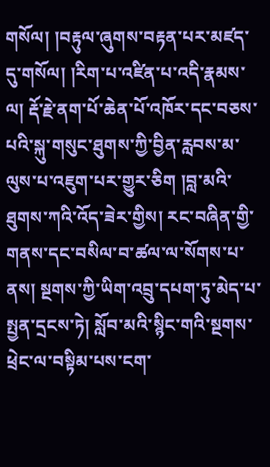གསོལ། །བརྟུལ་ཞུགས་བརྟན་པར་མཛད་དུ་གསོལ། །རིག་པ་འཛིན་པ་འདི་རྣམས་ལ། རྡོ་རྗེ་ནག་པོ་ཆེན་པོ་འཁོར་དང་བཅས་པའི་སྐུ་གསུང་ཐུགས་ཀྱི་བྱིན་རླབས་མ་ལུས་པ་འཇུག་པར་གྱུར་ཅིག །བླ་མའི་ཐུགས་ཀའི་འོད་ཟེར་གྱིས། རང་བཞིན་གྱི་གནས་དང་བསིལ་བ་ཚལ་ལ་སོགས་པ་ནས། སྔགས་ཀྱི་ཡིག་འབྲུ་དཔག་ཏུ་མེད་པ་སྤྱན་དྲངས་ཏེ། སློབ་མའི་སྙིང་གའི་སྔགས་ཕྲེང་ལ་བསྟིམ་པས་ངག་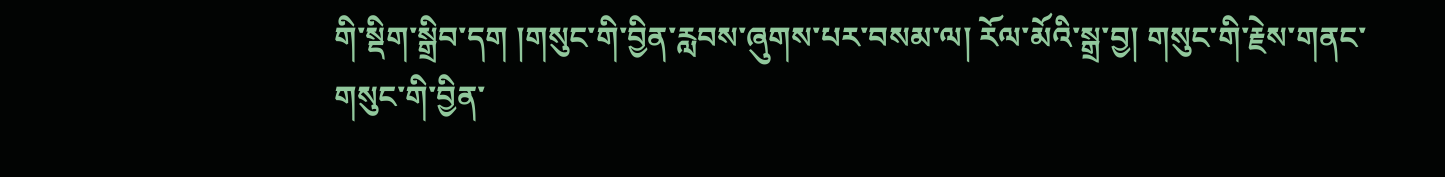གི་སྡིག་སྒྲིབ་དག །གསུང་གི་བྱིན་རླབས་ཞུགས་པར་བསམ་ལ། རོལ་མོའི་སྒྲ་བྱ། གསུང་གི་རྗེས་གནང་གསུང་གི་བྱིན་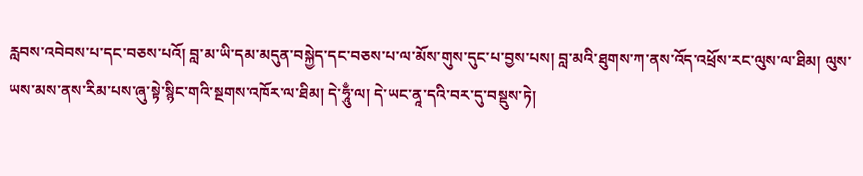རླབས་འབེབས་པ་དང་བཅས་པའོ། བླ་མ་ཡི་དམ་མདུན་བསྐྱེད་དང་བཅས་པ་ལ་མོས་གུས་དུང་པ་བྱས་པས། བླ་མའི་ཐུགས་ཀ་ནས་འོད་འཕྲོས་རང་ལུས་ལ་ཐིམ། ལུས་ཡས་མས་ནས་རིམ་པས་ཞུ་སྟེ་སྙིང་གའི་སྔགས་འཁོར་ལ་ཐིམ། དེ་ཧཱུྃ་ལ། དེ་ཡང་ནཱ་དའི་བར་དུ་བསྡུས་ཏེ།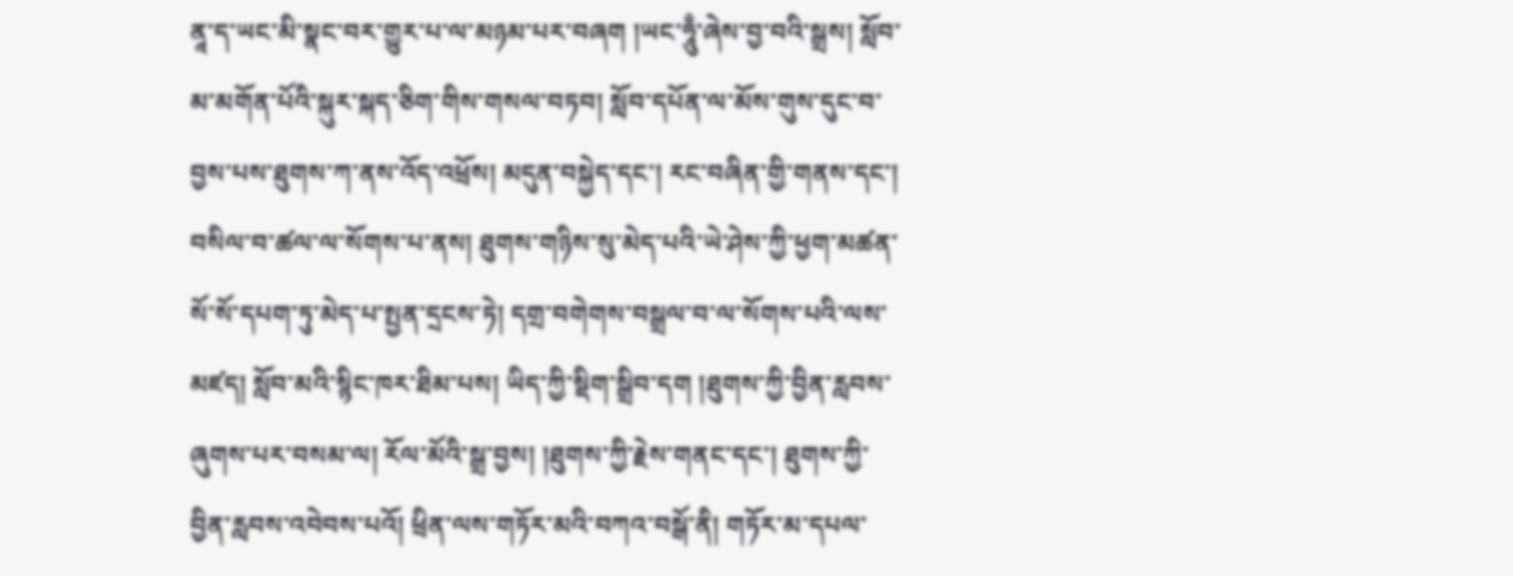ནཱ་ད་ཡང་མི་སྣང་བར་གྱུར་པ་ལ་མཉམ་པར་བཞག །ཡང་ཧཱུྃ་ཞེས་བྱ་བའི་སྒྲས། སློབ་མ་མགོན་པོའི་སྐུར་སྐད་ཅིག་གིས་གསལ་བཏབ། སློབ་དཔོན་ལ་མོས་གུས་དུང་བ་བྱས་པས་ཐུགས་ཀ་ནས་འོད་འཕྲོས། མདུན་བསྐྱེད་དང་། རང་བཞིན་གྱི་གནས་དང་། བསིལ་བ་ཚལ་ལ་སོགས་པ་ནས། ཐུགས་གཉིས་སུ་མེད་པའི་ཡེ་ཤེས་ཀྱི་ཕྱག་མཚན་སོ་སོ་དཔག་ཏུ་མེད་པ་སྤྱན་དྲངས་ཏེ། དགྲ་བགེགས་བསྒྲལ་བ་ལ་སོགས་པའི་ལས་མཛད། སློབ་མའི་སྙིང་ཁར་ཐིམ་པས། ཡིད་ཀྱི་སྡིག་སྒྲིབ་དག །ཐུགས་ཀྱི་བྱིན་རླབས་ཞུགས་པར་བསམ་ལ། རོལ་མོའི་སྒྲ་བྱས། །ཐུགས་ཀྱི་རྗེས་གནང་དང་། ཐུགས་ཀྱི་བྱིན་རླབས་འབེབས་པའོ། ཕྲིན་ལས་གཏོར་མའི་བཀའ་བསྒོ་ནི། གཏོར་མ་དཔལ་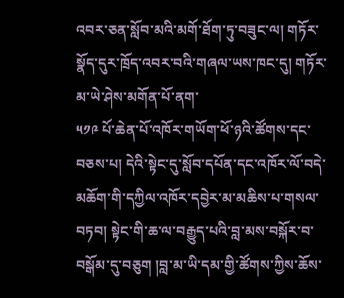འབར་ཅན་སློབ་མའི་མགོ་ཐོག་ཏུ་བཟུང་ལ། གཏོར་སྣོད་དུར་ཁྲོད་འབར་བའི་གཞལ་ཡས་ཁང་དུ། གཏོར་མ་ཡེ་ཤེས་མགོན་པོ་ནག་
༥༡༩ པོ་ཆེན་པོ་འཁོར་གཡོག་ཕོ་ཉའི་ཚོགས་དང་བཅས་པ། དེའི་སྟེང་དུ་སློབ་དཔོན་དང་འཁོར་ལོ་བདེ་མཆོག་གི་དཀྱིལ་འཁོར་དབྱེར་མ་མཆིས་པ་གསལ་བཏབ། སྟེང་གི་ཆ་ལ་བརྒྱུད་པའི་བླ་མས་བསྐོར་བ་བསྒོམ་དུ་བཅུག །བླ་མ་ཡི་དམ་གྱི་ཚོགས་ཀྱིས་ཆོས་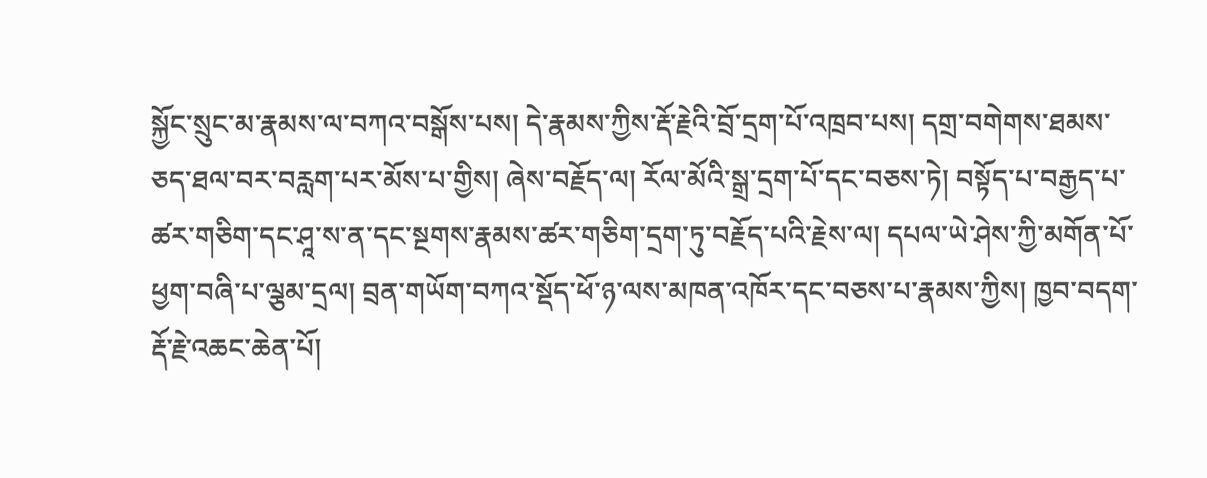སྐྱོང་སྲུང་མ་རྣམས་ལ་བཀའ་བསྒོས་པས། དེ་རྣམས་ཀྱིས་རྡོ་རྗེའི་བྲོ་དྲག་པོ་འཁྲབ་པས། དགྲ་བགེགས་ཐམས་ཅད་ཐལ་བར་བརླག་པར་མོས་པ་གྱིས། ཞེས་བརྗོད་ལ། རོལ་མོའི་སྒྲ་དྲག་པོ་དང་བཅས་ཏེ། བསྟོད་པ་བརྒྱད་པ་ཚར་གཅིག་དང་ཤཱ་ས་ན་དང་སྔགས་རྣམས་ཚར་གཅིག་དྲག་ཏུ་བརྗོད་པའི་རྗེས་ལ། དཔལ་ཡེ་ཤེས་ཀྱི་མགོན་པོ་ཕྱག་བཞི་པ་ལྕམ་དྲལ། བྲན་གཡོག་བཀའ་སྡོད་ཕོ་ཉ་ལས་མཁན་འཁོར་དང་བཅས་པ་རྣམས་ཀྱིས། ཁྱབ་བདག་རྡོ་རྗེ་འཆང་ཆེན་པོ།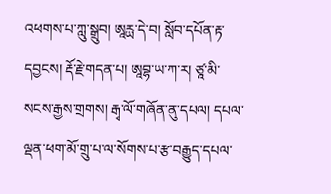འཕགས་པ་ཀླུ་སྒྲུབ། ཨཱརྻ་དེ་བ། སློབ་དཔོན་རྟ་དབྱངས། རྡོ་རྗེ་གདན་པ། ཨཱབྷ་ཡ་ཀ་ར། ཙཱ་མི་སངས་རྒྱས་གྲགས། རྒྭ་ལོ་གཞོན་ནུ་དཔལ། དཔལ་ལྡན་ཕག་མོ་གྲུ་པ་ལ་སོགས་པ་རྩ་བརྒྱུད་དཔལ་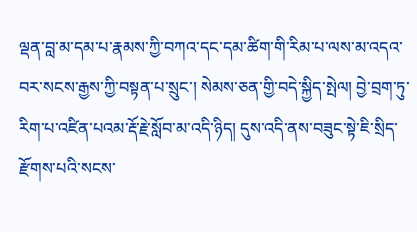ལྡན་བླ་མ་དམ་པ་རྣམས་ཀྱི་བཀའ་དང་དམ་ཚིག་གི་རིམ་པ་ལས་མ་འདའ་བར་སངས་རྒྱས་ཀྱི་བསྟན་པ་སྲུང་། སེམས་ཅན་གྱི་བདེ་སྐྱིད་སྤེལ། བྱེ་བྲག་ཏུ་རིག་པ་འཛིན་པའམ་རྡོ་རྗེ་སློབ་མ་འདི་ཉིད། དུས་འདི་ནས་བཟུང་སྟེ་ཇི་སྲིད་རྫོགས་པའི་སངས་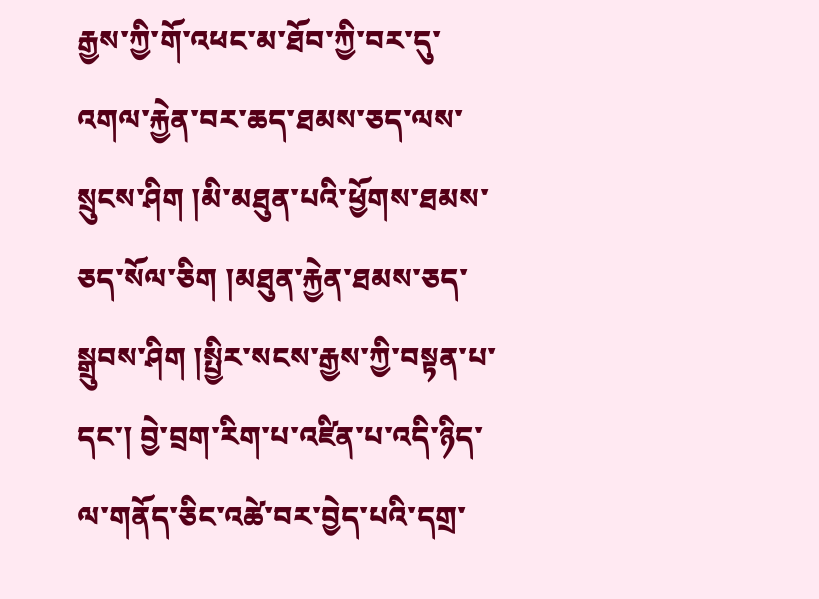རྒྱས་ཀྱི་གོ་འཕང་མ་ཐོབ་ཀྱི་བར་དུ་འགལ་རྐྱེན་བར་ཆད་ཐམས་ཅད་ལས་སྲུངས་ཤིག །མི་མཐུན་པའི་ཕྱོགས་ཐམས་ཅད་སོལ་ཅིག །མཐུན་རྐྱེན་ཐམས་ཅད་སྒྲུབས་ཤིག །སྤྱིར་སངས་རྒྱས་ཀྱི་བསྟན་པ་དང་། བྱེ་བྲག་རིག་པ་འཛིན་པ་འདི་ཉིད་ལ་གནོད་ཅིང་འཚེ་བར་བྱེད་པའི་དགྲ་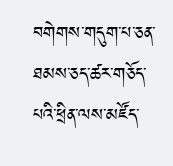བགེགས་གདུག་པ་ཅན་ཐམས་ཅད་ཚར་གཅོད་པའི་ཕྲིན་ལས་མཛོད་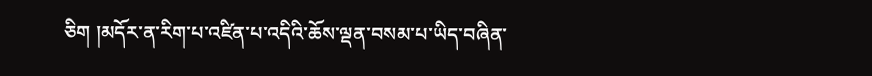ཅིག །མདོར་ན་རིག་པ་འཛིན་པ་འདིའི་ཆོས་ལྡན་བསམ་པ་ཡིད་བཞིན་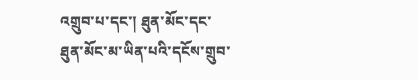འགྲུབ་པ་དང་། ཐུན་མོང་དང་ཐུན་མོང་མ་ཡིན་པའི་དངོས་གྲུབ་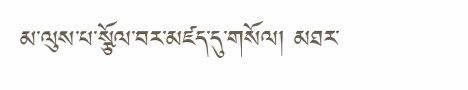མ་ལུས་པ་སྩོལ་བར་མཛད་དུ་གསོལ། མཐར་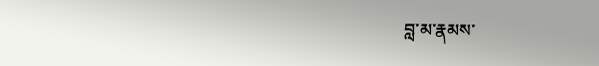བླ་མ་རྣམས་